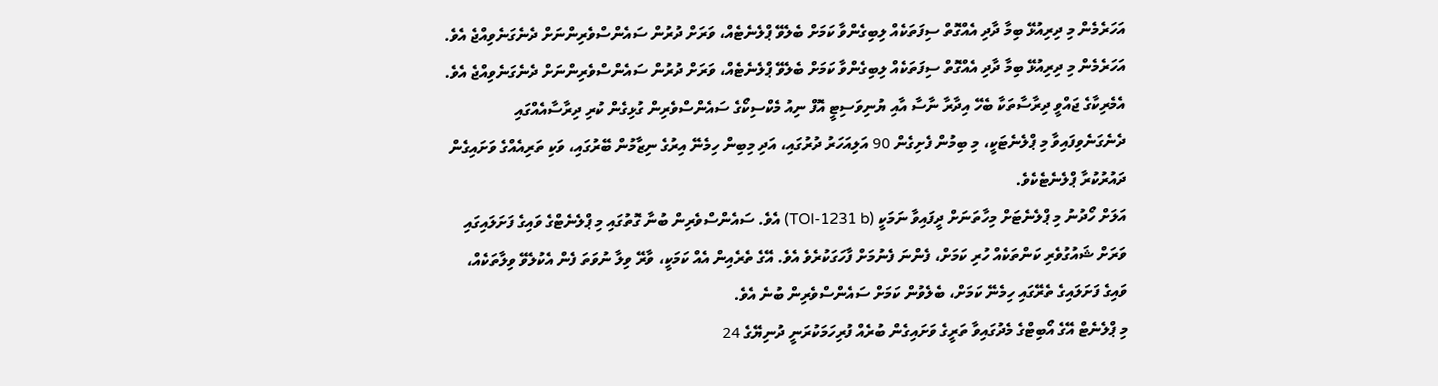އަހަރެމެން މި ދިރިއުޅޭ ބިމާ ދާދި އެއްގޮތް ސިފަތަކެއް ލިބިގެންވާ ކަމަށް ބެލެވޭ ޕްލެނެޓެއް، ވަރަށް ދުރުން ސައެންސްވެރިންނަށް ދެނެގަނެވިއްޖެ އެވެ.
އަހަރެމެން މި ދިރިއުޅޭ ބިމާ ދާދި އެއްގޮތް ސިފަތަކެއް ލިބިގެންވާ ކަމަށް ބެލެވޭ ޕްލެނެޓެއް، ވަރަށް ދުރުން ސައެންސްވެރިންނަށް ދެނެގަނެވިއްޖެ އެވެ.
އެމެރިކާގެ ޖައްވީ ދިރާސާތަކާ ބެހޭ އިދާރާ ނާސާ އާއި ޔުނިވަސިޓީ އޮފް ނިއު މެކްސިކޯގެ ސައެންސްވެރިން ގުޅިގެން ކުރި ދިރާސާއެއްގައި ދެނެގަނެވިފައިވާ މި ޕްލެނެޓަކީ، މި ބިމުން ފެށިގެން 90 އަލިއަހަރު ދުރުގައި، އަދި މިބިން ހިމެނޭ އިރުގެ ނިޒާމުން ބޭރުގައި، ވަކި ތަރިއެއްގެ ވަށައިގެން ދައުރުކުރާ ޕްލެނެޓެކެވެ.
އަލަށް ހޯދުނު މި ޕްލެނެޓަށް މިހާތަނަށް ދީފައިވާ ނަމަކީ (TOI-1231 b) އެވެ. ސައެންސްވެރިން ބުނާ ގޮތުގައި މި ޕްލެނެޓްގެ ވައިގެ ފަށަލައިގައި ވަރަށް ޝައުގުވެރި ކަންތަކެއް ހުރި ކަމަށް، ފެންނަ ފެނުމަށް ފާހަގަކުރެވެ އެވެ. އޭގެ ތެރެއިން އެއް ކަމަކީ، ވާރޭ ވިލާ ނުވަތަ ފެން އެކުލެވޭ ވިލާތަކެއް، ވައިގެ ފަށަލައިގެ ތެރޭގައި ހިމެނޭ ކަމަށް، ބެލެވުން ކަމަށް ސައެންސްވެރިން ބުނެ އެވެ.
މި ޕްލެނެޓް އޭގެ އޯބިޓްގެ މެދުގައިވާ ތަރީގެ ވަށައިގެން ބުރެއް ފުރިހަމަކުރަނީ ދުނިޔޭގެ 24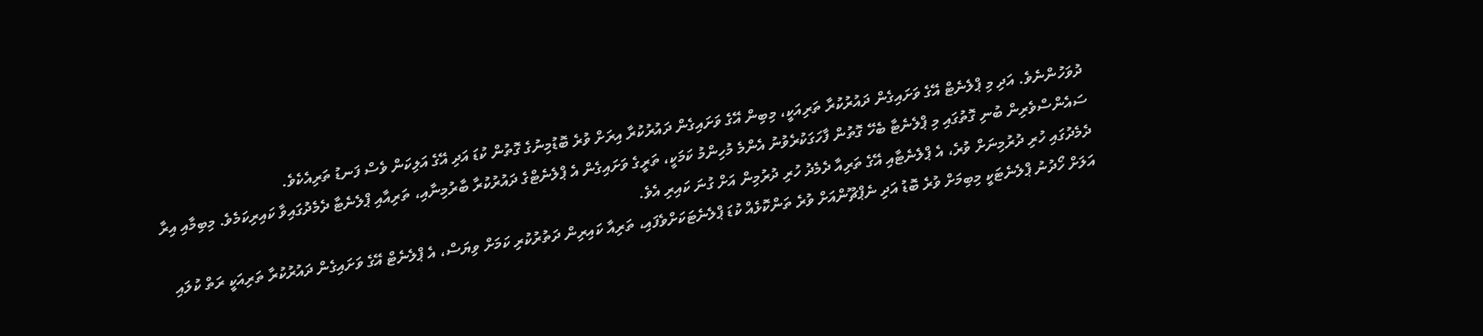ދުވަހުންނެވެ. އަދި މި ޕްލެނެޓް އޭގެ ވަށައިގެން ދައުރުކުރާ ތަރިއަކީ، މިބިން އޭގެ ވަށައިގެން ދައުރުކުރާ އިރަށް ވުރެ ބޮޑުމިނުގެ ގޮތުން ކުޑަ އަދި އޭގެ އަލިކަން ވެސް ފަނޑު ތަރިއެކެވެ.
ސައެންސްވެރިން ބުނި ގޮތުގައި މި ޕްލެނެޓާ ބެހޭ ގޮތުން ފާހަގަކުރެވުނު އެންމެ މުހިންމު ކަމަކީ، ތަރީގެ ވަށައިގެން އެ ޕްލެނެޓްގެ ދައުރުކުރާ ބާރުމިނާއި، ތަރިއާއި ޕްލެނެޓާ ދެމެދުގައިވާ ކައިރިކަމެވެ. މިބިމާއި އިރާ ދެމެދުގައި ހުރި ދުރުމިނަށް ވުރެ، އެ ޕްލެނެޓާއި އޭގެ ތަރިއާ ދެމެދު ހުރި ދުރުމިން އަށް ގުނަ ކައިރި އެވެ.
އަލަށް ހޯދުނު ޕްލެނެޓަކީ މިބިމަށް ވުރެ ބޮޑު އަދި ނެޕްޗޫންއަށް ވުރެ ތަންކޮޅެއް ކުޑަ ޕްލެނެޓަކަށްވެފައި، ތަރިއާ ކައިރިން ދަތުރުކުރި ކަމަށް ވިޔަސް، އެ ޕްލެނެޓް އޭގެ ވަށައިގެން ދައުރުކުރާ ތަރިއަކީ ރަތް ކުލައި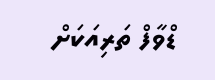ޑްވާފް ތަރިއަކަށް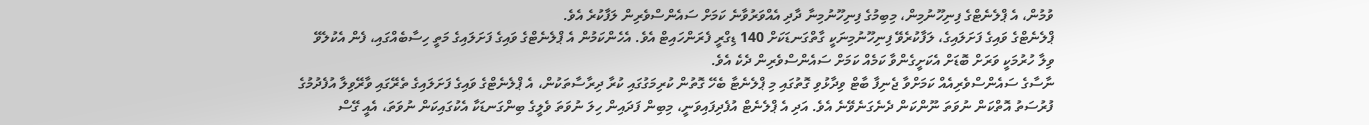ވުމުން، އެ ޕްލެނެޓްގެ ފިނިހޫނުމިން، މިބިމުގެ ފިނިހޫނުމިނާ ދާދި އެއްވަރުވާނެ ކަމަށް ސައެންސްވެރިން ލަފާކުރެ އެވެ.
ޕްލެނެޓްގެ ވައިގެ ފަށަލައިގެ، ލަފާކުރެވޭ ފިނިހޫނުމިނަކީ ގާތްގަނޑަކަށް 140 ޑިގްރީ ފެރަންހައިޓް އެވެ. އެހެންކަމުން އެ ޕްލެނެޓްގެ ވައިގެ ފަށަލައިގެ މަތީ ހިސާބެއްގައި، ފެން އެކުލެވޭ ވިލާ ހުރުމަކީ ވަރަށް ބޮޑަށް އެކަށީގެންވާ ކަމެއް ކަމަށް ސައެންސްވެރިން ދެކެ އެވެ.
ނާސާގެ ސައެންސްވެރިއެއް ކަމަށްވާ ޖެނިފާ ބާޓް ވިދާޅުވި ގޮތުގައި މި ޕްލެނެޓާ ބެހޭ ގޮތުން ކުރިމަގުގައި ކުރާ ދިރާސާތަކުން، އެ ޕްލެނެޓްގެ ވައިގެ ފަށަލައިގެ ތެރޭގައި ވާރޭވިލާ އުފެދުމުގެ ފުރުސަތު އޮތްކަން ނުވަތަ ނޫންކަން ދެނެގަނެވޭނެ އެވެ. އަދި އެ ޕްލެނެޓް އުފެދިފައިވަނީ، މިބިން ފަދައިން ހިލަ ނުވަތަ ވެލީގެ ބިންގަނޑަކާ އެކުގައިކަން ނުވަތަ، އެއީ ގޭސް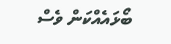ބޯޅައެއްކަން ވެސް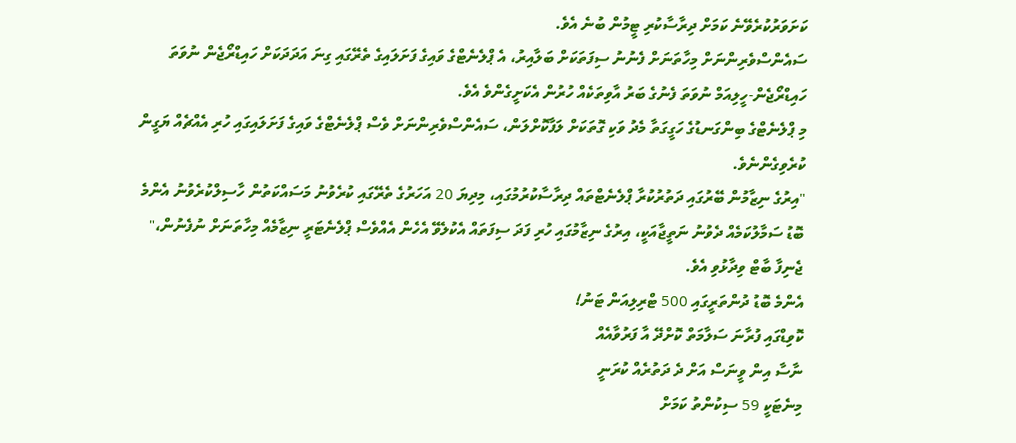ކަށަވަރުކުރެވޭނެ ކަމަށް ދިރާސާކުރި ޓީމުން ބުނެ އެވެ.
ސައެންސްވެރިންނަށް މިހާތަނަށް ފެނުނު ސިފަތަކަށް ބަލާއިރު، އެ ޕްލެނެޓްގެ ވައިގެ ފަށަލައިގެ ތެރޭގައި ގިނަ އަދަދަކަށް ހައިޑްރޯޖެން ނުވަތަ ހައިޑްރޯޖެން-ހީލިއަމް ނުވަތަ ފެނުގެ ބަރު އާވިތަކެއް ހުރުން އެކަށީގެންވެ އެވެ.
މި ޕްލެނެޓްގެ ބިންގަނޑުގެ ހަގީގަތާ މެދު ވަކި ގޮތަކަށް ލަފާކޮށްލަން، ސައެންސްވެރިންނަށް ވެސް ޕްލެނެޓްގެ ވައިގެ ފަށަލައިގައި ހުރި އެއްޗެއް ޔަގީން ކުރެވިގެންނެވެ.
"އިރުގެ ނިޒާމުން ބޭރުގައި ދަތުރުކުރާ ޕްލެނެޓްތައް ދިރާސާކުރުމުގައި، މިދިޔަ 20 އަހަރުގެ ތެރޭގައި ކުރެވުނު މަސައްކަތުން ހާސިލްކުރެވުނު އެންމެ ބޮޑު ސަމާލުކަމެއް ދެވުނު ނަތީޖާއަކީ، އިރުގެ ނިޒާމުގައި ހުރި ފަދަ ސިފަތައް އެކުލެވޭ އެހެން އެއްވެސް ޕްލެނެޓަރީ ނިޒާމެއް މިހާތަނަށް ނުފެނުން،" ޖެނިފާ ބާޓް ވިދާޅުވި އެވެ.
އެންމެ ބޮޑު ދުންތަރީގައި 500 ޓްރިލިއަން ޓަނު!
ކޮވިޑްގައި ފުރާނަ ސަލާމަތް ކޮށްދޭ އާ ފަރުވާއެއް
ނާސާ އިން ވީނަސް އަށް ދެ ދަތުރެއް ކުރަނީ
މިނެޓަކީ 59 ސިކުންތު ކަމަށް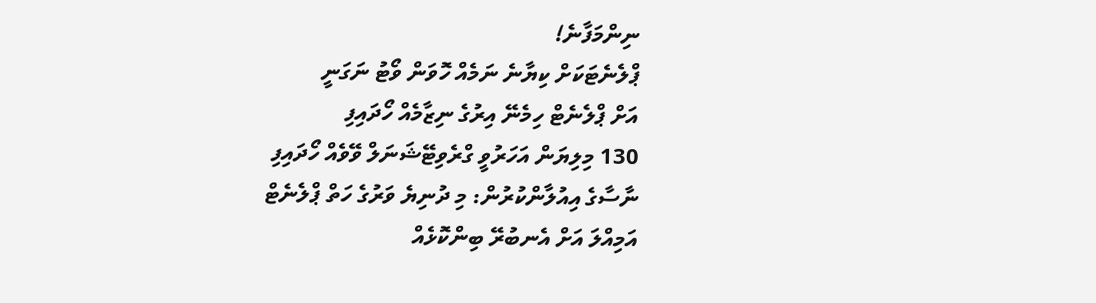ނިންމަފާނެ!
ޕްލެނެޓަކަށް ކިޔާނެ ނަމެއް ހޮވަން ވޯޓު ނަގަނީ
އަށް ޕްލެނެޓް ހިމެނޭ އިރުގެ ނިޒާމެއް ހޯދައިފި
130 މިލިޔަން އަހަރުވީ ގްރެވިޓޭޝަނަލް ވޭވެއް ހޯދައިފި
ނާސާގެ އިއުލާންކުރުން: މި ދުނިޔެ ވަރުގެ ހަތް ޕްލެނެޓް
އަމިއްލަ އަށް އެނބުރޭ ބިންކޮޅެއް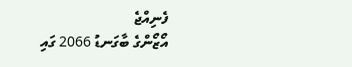ފެނިއްޖެ
އޯޒޯންގެ ބާގަނޑު 2066 ގައި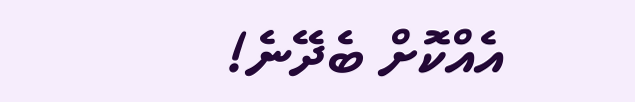އެއްކޮށް ބެދޭނެ!